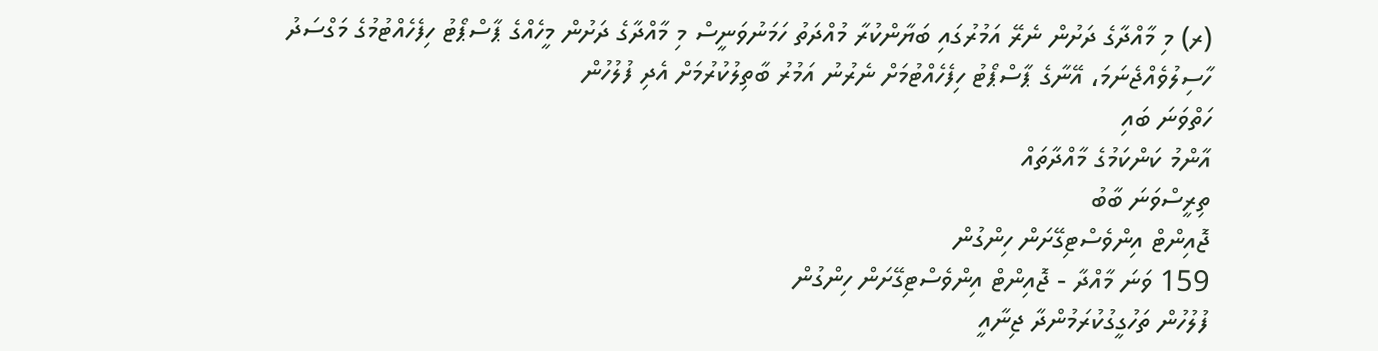(ރ) މި މާއްދާގެ ދަށުން ނެރޭ އަމުރުގައި ބަޔާންކުރާ މުއްދަތު ހަމަނުވަނީސް މި މާއްދާގެ ދަށުން މީހެއްގެ ޕާސްޕޯޓު ހިފެހެއްޓުމުގެ މަގްސަދު ހާސިލުވެއްޖެނަމަ، އޭނާގެ ޕާސްޕޯޓު ހިފެހެއްޓުމަށް ނެރުނު އަމުރު ބާތިލުކުރުމަށް އެދި ފުލުހުން
ހަތްވަނަ ބައި
އާންމު ކަންކަމުގެ މާއްދާތައް
ތިރީސްވަނަ ބާބު
ޖޮއިންޓް އިންވެސްޓިގޭށަން ހިންގުން
159 ވަނަ މާއްދާ - ޖޮއިންޓް އިންވެސްޓިގޭށަން ހިންގުން
ފުލުހުން ތަހުގީގުކުރަމުންދާ ޖިނާއީ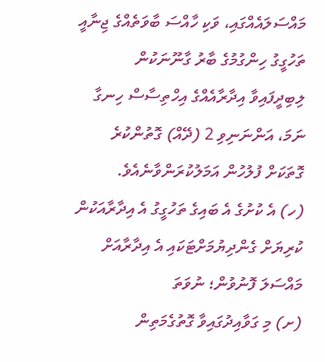މައްސަލައެއްގައި، ވަކި ހާއްސަ ބާވަތެއްގެ ޖިނާއީ ތަހުގީގު ހިންގުމުގެ ބާރު ގާނޫނަކުން ލިބިދީފައިވާ އިދާރާއެއްގެ އިހްތިސާސް ހިނގާ ނަމަ، އަންނަނިވި 2 (ދޭއް) ގޮތުންކުރެ ގޮތަކަށް ފުލުހުން އަމަލުކުރަންވާނެއެވެ.
(ހ) އެ ކުށުގެ އެ ބައިގެ ތަހުގީގު އެ އިދާރާއަކުން ކުރިޔަށް ގެންދިޔުމަށްޓަކައި އެ އިދާރާއަށް މައްސަލަ ފޮނުވުން؛ ނުވަތަ
(ށ) މި ގަވާއިދުގައިވާ ގޮތުގެމަތިން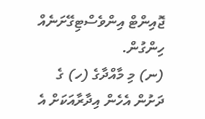ޖޮއިންޓް އިންވެސްޓިގޭށަނެއް ހިންގުން.
(ނ) މި މާއްދާގެ (ހ) ގެ ދަށުން އެހެން އިދާރާއަކަށް އެ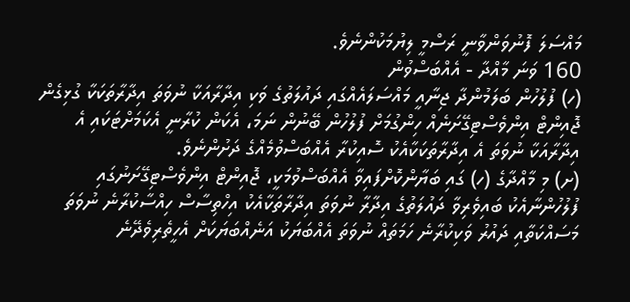މައްސަލަ ފޮނުވަންވާނީ ރަސްމީ ލިޔުމަކުންނެވެ.
160 ވަނަ މާއްދާ - އެއްބަސްވުން
(ހ) ފުލުހުން ބަލަމުންދާ ޖިނާއީ މައްސަލައެއްގައި ދައުލަތުގެ ވަކި އިދާރާއަކާ ނުވަތަ އިދާރާތަކަކާ ގުޅިގެން ޖޮއިންޓް އިންވެސްޓިގޭށަނެއް ހިންގުމަށް ފުލުހުން ބޭނުން ނަމަ، އެކަން ކުރާނީ އެކަމަށްޓަކައި އެ އިދާރާއަކާ ނުވަތަ އެ އިދާރާތަކަކާއެކު ސޮއިކުރާ އެއްބަސްވުމެއްގެ ދަށުންނެވެ.
(ށ) މި މާއްދާގެ (ހ) ގައި ބަޔާންކޮށްފައިވާ އެއްބަސްވުމަކީ، ޖޮއިންޓް އިންވެސްޓިގޭށަނުގައި ފުލުހުންނާއެކު ބައިވެރިވާ ދައުލަތުގެ އިދާރާ ނުވަތަ އިދާރާތަކާއެކު އިހްތިސާސް ހިއްސާކުރާނެ ނުވަތަ މަސައްކަތާއި ދައުރު ވަކިކުރާނެ ހަމަތައް ނުވަތަ އެއްބަޔަކު އަނެއްބަޔަކަށް އެހީތެރިވެދޭނެ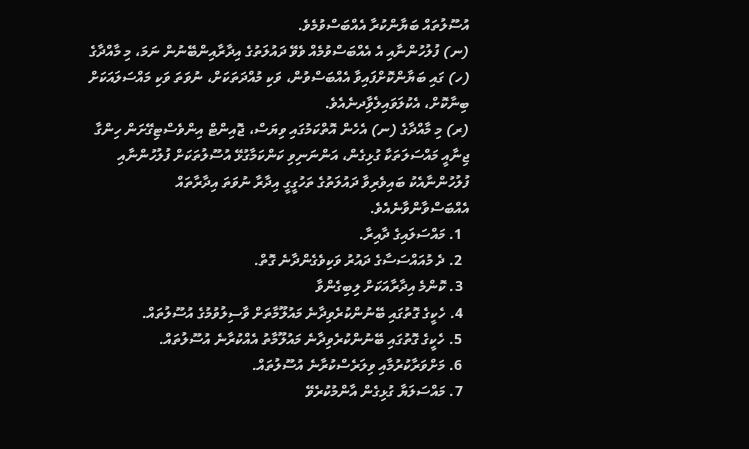އުސޫލުތައް ބަޔާންކުރާ އެއްބަސްވުމެވެ.
(ނ) ފުލުހުންނާއި އެ އެއްބަސްވުމެއް ވެވޭ ދައުލަތުގެ އިދާރާއިންބޭނުން ނަމަ، މި މާއްދާގެ (ހ) ގައި ބަޔާންކޮށްފައިވާ އެއްބަސްވުން، ވަކި މުއްދަތަކަށް، ނުވަތަ ވަކި މައްސަލައަކަށް ބިނާކޮށް، އެކުލަވައިލެވާިދނެއެވެ.
(ރ) މި މާއްދާގެ (ނ) އެހެން އޮތްކަމުގައި ވިޔަސް، ޖޮއިންޓް އިންވެސްޓިގޭށަން ހިންގާ ޖިނާއީ މައްސަލަތަކާ ގުޅިގެން، އަންނަނިވި ކަންކަމާގުޅޭ އުސޫލުތަކަށް ފުލުހުންނާއި ފުލުހުންނާއެކު ބައިވެރިވާ ދައުލަތުގެ ތަހުގީގީ އިދާރާ ނުވަތަ އިދާރާތައް އެއްބަސްވާންވާނެއެވެ.
  1. މައްސަލައިގެ ދާއިރާ.
  2. ދެ މުއައްސަސާގެ ދައުރު ވަކިވެގެންދާނެ ގޮތް.
  3. ކޮންމެ އިދާރާއަކަށް ލިބިގެންވާ
  4. ހެކީގެ ގޮތުގައި ބޭނުންކުރެވިދާނެ މައުލޫމާތަށް ވާސިލުވުމުގެ އުސޫލުތައް.
  5. ހެކީގެ ގޮތުގައި ބޭނުންކުރެވިދާނެ މައުލޫމާތު އެއްކުރާނެ އުސޫލުތައް.
  6. މަށްވަރާކުރުމާއި ވިލަރެސްކުރާނެ އުސޫލުތައް.
  7. މައްސަލަޔާ ގުޅިގެން އާންމުކުރެވޭ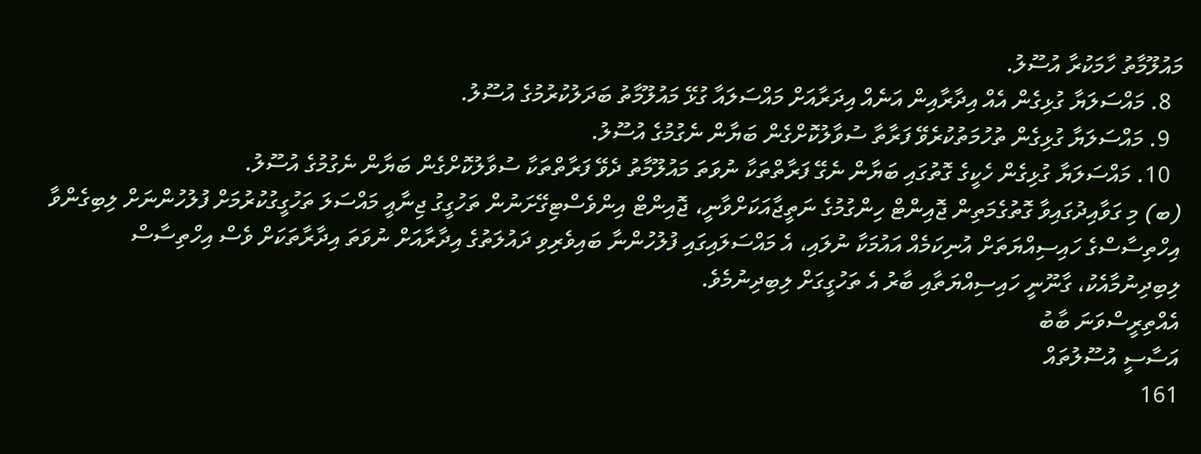މައުލޫމާތު ހާމަކުރާ އުސޫލު.
  8. މައްސަލަޔާ ގުޅިގެން އެއް އިދާރާއިން އަނެއް އިދަރާއަށް މައްސަލައާ ގުޅޭ މައުލޫމާތު ބަދަލުކުރުމުގެ އުސޫލު.
  9. މައްސަލަޔާ ގުޅިގެން ތުހުމަތުކުރެވޭ ފަރާތާ ސުވާލުކޮށްގެން ބަޔާން ނެގުމުގެ އުސޫލު.
  10. މައްސަލަޔާ ގުޅިގެން ހެކީގެ ގޮތުގައި ބަޔާން ނެގޭ ފަރާތްތަކާ ނުވަތަ މައުލޫމާތު ދެވޭ ފަރާތްތަކާ ސުވާލުކޮށްގެން ބަޔާން ނެގުމުގެ އުސޫލު.
(ބ) މި ގަވާއިދުގައިވާ ގޮތުގެމަތިން ޖޮއިންޓް ހިންގުމުގެ ނަތީޖާއަކަށްވާނީ، ޖޮއިންޓް އިންވެސްޓިގޭށަނުން ތަހުގީގު ޖިނާއީ މައްސަލަ ތަހުގީގުކުރުމަށް ފުލުހުންނަށް ލިބިގެންވާ އިހްތިސާސްގެ ހައިސިއްޔަތަށް އުނިކަމެއް އައުމަކާ ނުލައި، އެ މައްސަލައިގައި ފުލުހުންނާ ބައިވެރިވި ދައުލަތުގެ އިދާރާއަށް ނުވަތަ އިދާރާތަކަށް ވެސް އިހްތިސާސް ލިބިދިނުމާއެކު، ގާނޫނީ ހައިސިއްޔަތާއި ބާރު އެ ތަހުގީގަށް ލިބިދިނުމެވެ.
އެއްތިރީސްވަނަ ބާބު
އަސާސީ އުސޫލުތައް
161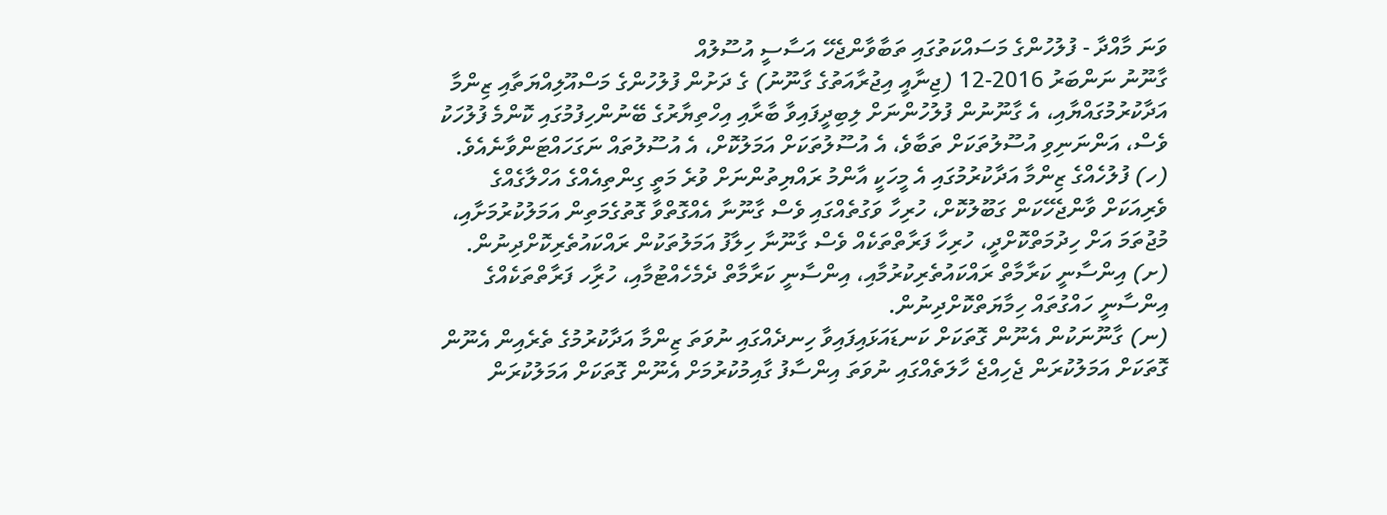ވަނަ މާއްދާ - ފުލުހުންގެ މަސައްކަތުގައި ތަބާވާންޖެހޭ އަސާސީ އުސޫލުއް
ގާނޫނު ނަންބަރު 2016-12 (ޖިނާއީ އިޖުރާއަތުގެ ގާނޫނު) ގެ ދަށުން ފުލުހުންގެ މަސްއޫލިއްޔަތާއި ޒިންމާ އަދާކުރުމުގައްޔާއި، އެ ގާނޫނުން ފުލުހުންނަށް ލިބިދީފައިވާ ބާރާއި އިހްތިޔާރުގެ ބޭނުންހިފުމުގައި ކޮންމެ ފުލުހަކު ވެސް، އަންނަނިވި އުސޫލުތަކަށް ތަބާވެ، އެ އުސޫލުތަކަށް އަމަލުކޮށް، އެ އުސޫލުތައް ނަގަހައްޓަންވާނެއެވެ.
(ހ) ފުލުހެއްގެ ޒިންމާ އަދާކުރުމުގައި އެ މީހަކީ އާންމު ރައްޔިތުންނަށް ވުރެ މަތީ ގިންތިއެއްގެ އަހްލާގެއްގެ ވެރިއަކަށް ވާންޖެހޭކަން ގަބޫލުކޮށް، ހުރިހާ ވަގުތެއްގައި ވެސް ގާނޫނާ އެއްގޮތްވާ ގޮތުގެމަތިން އަމަލުކުރުމަށާއި، މުޖުތަމަ އަށް ހިދުމަތްކޮށްދީ، ހުރިހާ ފަރާތްތަކެއް ވެސް ގާނޫނާ ހިލާފު އަމަލުތަކުން ރައްކައުތެރިކޮށްދިނުން.
(ށ) އިންސާނީ ކަރާމާތް ރައްކައުތެރިކުރުމާއި، އިންސާނީ ކަރާމާތް ދެމެހެއްޓުމާއި، ހުރާިހ ފަރާތްތަކެއްގެ އިންސާނީ ހައްގުތައް ހިމާޔަތްކޮށްދިނުން.
(ނ) ގާނޫނަކުން އެނޫން ގޮތަކަށް ކަނޑައަޅައިފައިވާ ހިނދެއްގައި ނުވަތަ ޒިންމާ އަދާކުރުމުގެ ތެރެއިން އެނޫން ގޮތަކަށް އަމަލުކުރަން ޖެހިއްޖެ ހާލަތެއްގައި ނުވަތަ އިންސާފު ގާއިމުކުރުމަށް އެނޫން ގޮތަކަށް އަމަލުކުރަން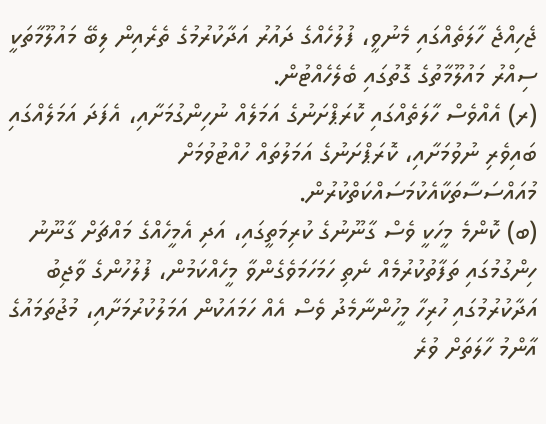ޖެހިއްޖެ ހާލަތެއްގައި މެނުވީ، ފުލުހެއްގެ ދައުރު އަދާކުރުމުގެ ތެރެއިން ލިބޭ މައުލޫމާތަކީ ސިއްރު މައުލޫމާތުގެ ގޮތުގައި ބެލެހެއްޓުން.
(ރ) އެއްވެސް ހާލަތެއްގައި ކޮރަޕްށަނުގެ އަމަލެއް ނުހިންގުމަށާއި، އެފަދަ އަމަލެއްގައި ބައިވެރި ނުވުމަށާއި، ކޮރަޕްށަނުގެ އަމަލުތައް ހުއްޓުވުމަށް މުއައްސަސާތަކާއެކުމަސައްކަތްކުރުން.
(ބ) ކޮންމެ މީހަކީ ވެސް ގާނޫނުގެ ކުރިމަތީގައި، އަދި އެމީހެއްގެ މައްޗަށް ގާނޫނު ހިންގުމުގައި ތަފާތުކުރުމެއް ނެތި ހަމަހަމަވެގެންވާ މީހެއްކަމުން، ފުލުހުންގެ ވާޖިބު އަދާކުރުމުގައި ހުރިހާ މީހުންނާމެދު ވެސް އެއް ހަމައަކުން އަމަލުކުރުމަށާއި، މުޖުތަމައުގެ އާންމު ހާލަތަށް ވުރެ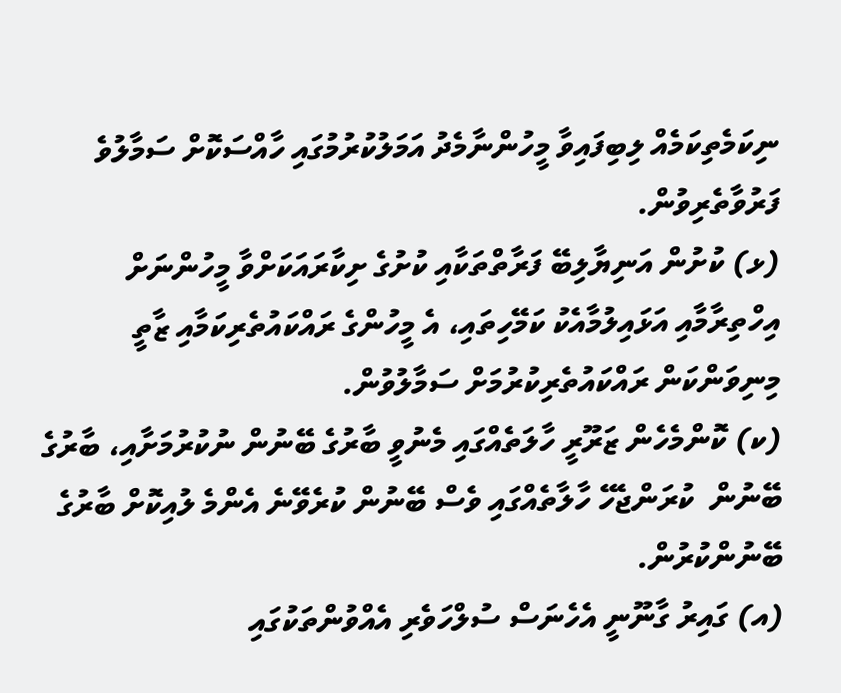ނިކަމެތިކަމެއް ލިބިފައިވާ މީހުންނާމެދު އަމަލުކުރުމުގައި ހާއްސަކޮށް ސަމާލުވެ ފަރުވާތެރިވުން.
(ޅ) ކުށުން އަނިޔާލިބޭ ފަރާތްތަކާއި ކުށުގެ ށިކާރައަކަށްވާ މީހުންނަށް އިހްތިރާމާއި އަޅައިލުމާއެކު ކަމޭހިތައި، އެ މީހުންގެ ރައްކައުތެރިކަމާއި ޒާތީ މިނިވަންކަން ރައްކައުތެރިކުރުމަށް ސަމާލުވުން.
(ކ) ކޮންމެހެން ޒަރޫރީ ހާލަތެއްގައި މެނުވީ ބާރުގެ ބޭނުން ނުކުރުމަށާއި، ބާރުގެ ބޭނުން  ކުރަންޖެހޭ ހާލާތެއްގައި ވެސް ބޭނުން ކުރެވޭނެ އެންމެ ލުއިކޮށް ބާރުގެ ބޭނުންކުރުން.
(އ) ގައިރު ގާނޫނީ އެހެނަސް ސުލްހަވެރި އެއްވުންތަކުގައި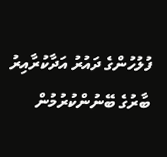ފުލުހުންގެ ދައުރު އަދާކުރާއިރު ބާރުގެ ބޭނުންކުރުމުން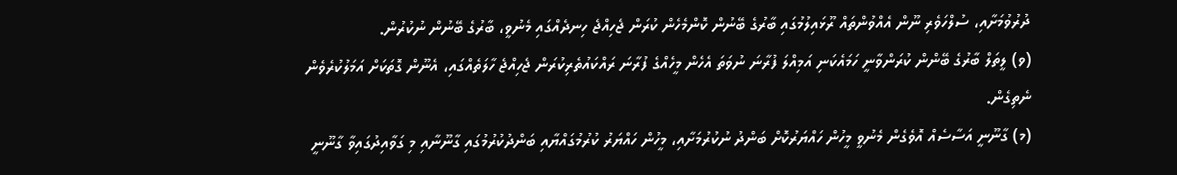ދުރުވުމަށާއި، ސުލްހަވެރި ނޫން އެއްވުންތައް ރޫޅައިލުމުގައި ބާރުގެ ބޭނުން ކޮންމެހެން ކުރަން ޖެހިއްޖެ ހިނދެއްގައި މެނުވީ، ބާރުގެ ބޭނުން ނުކުރުން.
(ވ) ލީތަލް ބާރުގެ ބޭންން ކުރަންވާނީ ހަމައެކަނި އަމިއްލަ ފުރާނަ ނުވަތަ އެހެން މީހެއްގެ ފުރާނަ ރައްކައުތެރިކުރަން ޖެހިއްޖެ ހާލަތެއްގައި، އެނޫން ގޮތަކަށް އަމަލުކުރެވެން ނެތިގެން.
(މ) ގާނޫނީ އަސާސެއް އޮވެގެން މެނުވީ މީހުން ހައްޔަރުކޮށް ބަންދު ނުކުރުމަށާއި، މީހުން ހައްޔަރު ކުރުމުގައްޔާއި ބަންދުކުރުމުގައި ގާނޫނާއި މި ގަވާއިދުގައިވާ ގާނޫނީ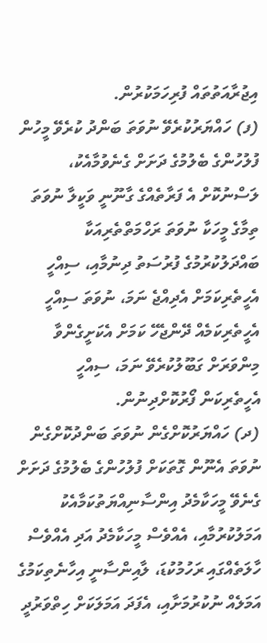އިޖުރާއަތުތައް ފުރިހަމަކުރުން.
(ފ) ހައްޔަރުކުރެވޭ ނުވަތަ ބަންދު ކުރެވޭ މީހުން ފުލުހުންގެ ބެލުމުގެ ދަށަށް ގެނެވުމާއެކު، ލަސްނުކޮށް އެ ފަރާތެއްގެ ގާނޫނީ ވަކީލާ ނުވަތަ ތިމާގެ މީހަކާ ނުވަތަ ރަހްމަތްތެރިއަކާ ބައްދަލުކުރުމުގެ ފުރުސަތު ދިނުމާއި، ސިއްހީ އެހީތެރިކަމަށް އެދިއްޖެ ނަމަ، ނުވަތަ ސިއްހީ އެހީތެރިކަމެއް ދޭންޖެހޭ ކަމަށް އެކަށީގެންވާ މިންވަރަށް ގަބޫލުކުރެވޭ ނަމަ، ސިއްހީ އެހީތެރިކަން ފޯރުކޮށްދިނުން.
(ދ) ހައްޔަރުކޮށްގެން ނުވަތަ ބަންދުކޮށްގެން ނުވަތަ އެނޫން ގޮތަކަށް ފުލުހުންގެ ބެލުމުގެ ދަށަށް ގެނެވޭ މީހަކާމެދު އިންސާނިއްޔަތުކަމާއެކު އަމަލުކުރުމާއި، އެއްވެސް މީހަކާމެދު އަދި އެއްވެސް ހާލަތެއްގައި ރަހުމުކުޑަ، ލާއިންސާނީ އިހާނެތިކަމުގެ އަމަލެއް ނުކުރުމަށާއި، އެފަދަ އަމަލަކަށް ހިތްވަރުދީ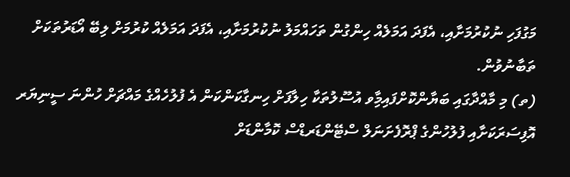މަގުފަހި ނުކުރުމަށާއި، އެފަދަ އަމަލެއް ހިންގުން ތަހައްމަލު ނުކުރުމަށާއި، އެފަދަ އަމަލެއް ކުރުމަށް ލިބޭ އޯޑަރުތަކަށް ތަބާނުވުން.
(ތ) މި މާއްދާގައި ބަޔާންކޮށްފައިމާިވ އުސޫލުތަކާ ހިލާފަށް ހިނގާކަންކަން އެ ފުލުހެއްގެ މައްޗަށް ހުންނަ ސީނިޔަރ އޮފިސަރަކަށާއި ފުލުހުންގެ ޕްރޮފެށަނަލް ސްޓޭންޑަރޑްސް ކޮމާންޑަށް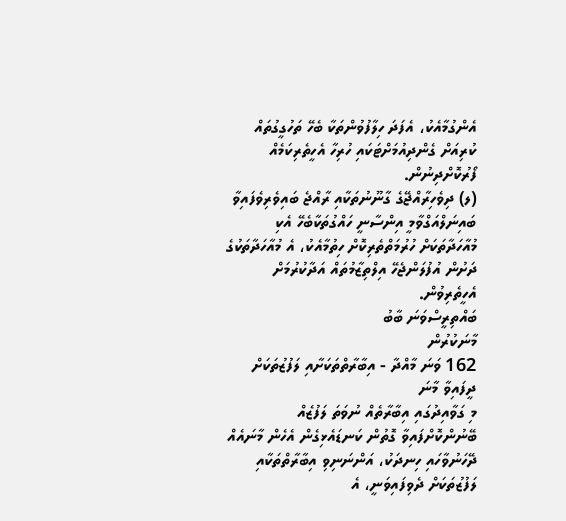އެންގުމާއެކު، އެފަދަ ހިލާފުވުންތަކާ ބެހޭ ތަހުގީގުތައް ކުރިއަށް ގެންދިއުމަށްޓަކައި ހުރިހާ އެހީތެރިކަމެއް ފޯރުކޮށްދިނުން.
(ލ) ދިވެހިރާއްޖޭގެ ގާނޫނުތަކާއި ރާއްޖެ ބައިވެރިވެފައިވާ ބައިނަލްއަގްވާމީ އިންސާނީ ހައްގުތަކާބެހޭ އެކި މުއާހަދާތަކަށް ހުރުމަތްތެރިކޮށް ހިތުމާއެކު، އެ މުއާހަދާތަކުގެ ދަށުން އުފުލަންޖެހޭ އިލްތިޒާމުތައް އަދާކުރުމަށް އެހީތެރިވުން.
ބައްތިރީސްވަނަ ބާބު
މާނަކުރުން
162 ވަނަ މާއްދާ - އިބާރާތްތަކަށާއި ލަފުޒުތަކަށް ދީފައިވާ މާނަ
މި ގަވާއިދުގައި އިބާރާތެއް ނުވަތަ ލަފުޒެއް ބޭނުންކޮށްފައިވާ ގޮތުން ކަނޑައެޅިގެން އެހެން މާނައެއް ދޭހަނުވާހައި ހިނދަކު، އަންނަނިވި އިބާރާތްތަކާއި ލަފުޒުތަކަށް ދެވިފައިވަނީ، އެ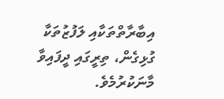އިބާރާތްތަކާއި ލަފުޒުތަކާ ގުޅިގެން، ތިރީގައި ދީފައިވާ މާނަކުރުމެވެ.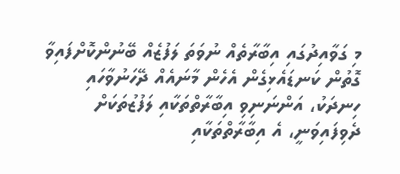މި ގަވާއިދުގައި އިބާރާތެއް ނުވަތަ ލަފުޒެއް ބޭނުންކޮށްފައިވާ ގޮތުން ކަނޑައެޅިގެން އެހެން މާނައެއް ދޭހަނުވާހައި ހިނދަކު، އަންނަނިވި އިބާރާތްތަކާއި ލަފުޒުތަކަށް ދެވިފައިވަނީ، އެ އިބާރާތްތަކާއި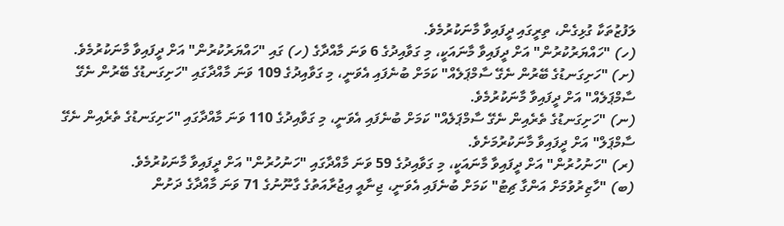ލަފުޒުތަކާ ގުޅިގެން، ތިރީގައި ދީފައިވާ މާނަކުރުމެވެ.
(ހ) "ހައްޔަރުކުރުން" އަށް ދީފައިވާ މާނައަކީ، މި ގަވާއިދުގެ 6 ވަނަ މާއްދާގެ (ހ) ގައި "ހައްޔަރުކުރުން" އަށް ދީފައިވާ މާނަކުރުމެވެ.
(ށ) "ހަށިގަނޑުގެ ބޭރުން ނެގޭ ސާމްޕަލެއް" ކަމަށް ބުނެފައި އެވަނީ، މި ގަވާއިދުގެ 109 ވަނަ މާއްދާގައި "ހަށިގަނޑުގެ ބޭރުން ނެގޭ ސާމްޕަލެއް" އަށް ދީފައިވާ މާނަކުރުމެވެ.
(ނ) "ހަށިގަނޑުގެ ތެރެއިން ނެގޭ ސާމްޕަލެއް" ކަމަށް ބުނެފައި އެވަނީ، މި ގަވާއިދުގެ 110 ވަނަ މާއްދާގައި "ހަށިގަނޑުގެ ތެރެއިން ނެގޭ ސާމްޕަލް" އަށް ދީފައިވާ މާނަކުރުމަށެވެ.
(ރ) "ހަނުހުރުން" އަށް ދީފައިވާ މާނައަކީ، މި ގަވާއިދުގެ 59 ވަނަ މާއްދާގައި "ހަނުހުރުން" އަށް ދީފައިވާ މާނަކުރުމެވެ.
(ބ) "ހާޒިރުވުމަށް އަންގާ ޗިޓު" ކަމަށް ބުނެފައި އެވަނީ، ޖިނާއީ އިޖުރާއަތުގެ ގާނޫނުގެ 71 ވަނަ މާއްދާގެ ދަށުން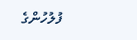ފުލުހުންގެ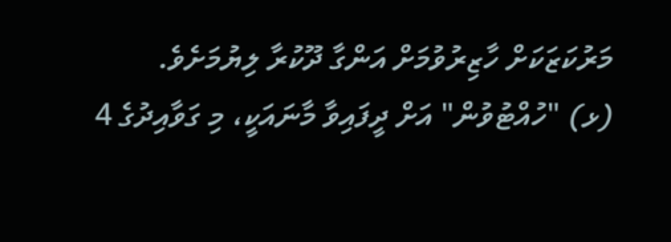މަރުކަޒަކަށް ހާޒިރުވުމަށް އަންގާ ދޫކުރާ ލިޔުމަށެވެ.
(ޅ) "ހުއްޓުވުން" އަށް ދީފައިވާ މާނައަކީ، މި ގަވާއިދުގެ 4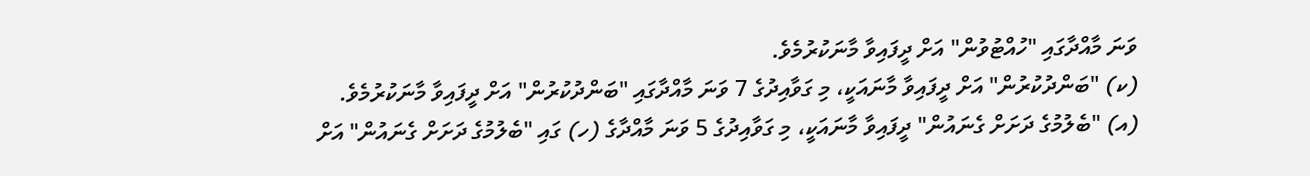ވަނަ މާއްދާގައި "ހުއްޓުވުން" އަށް ދީފައިވާ މާނަކުރުމެވެ.
(ކ) "ބަންދުކުރުން" އަށް ދީފައިވާ މާނައަކީ، މި ގަވާއިދުގެ 7 ވަނަ މާއްދާގައި "ބަންދުކުރުން" އަށް ދީފައިވާ މާނަކުރުމެވެ.
(އ) "ބެލުމުގެ ދަށަށް ގެނައުން" ދީފައިވާ މާނައަކީ، މި ގަވާއިދުގެ 5 ވަނަ މާއްދާގެ (ހ) ގައި "ބެލުމުގެ ދަށަށް ގެނައުން" އަށް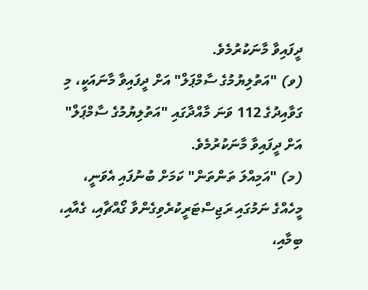ދީފައިވާ މާނަކުރުމެވެ.
(ވ) "އަތުލިޔުމުގެ ސާމްޕަލް" އަށް ދީފައިވާ މާނައަކީ، މި ގަވާއިދުގެ 112 ވަނަ މާއްދާގައި "އަތުލިޔުމުގެ ސާމްޕަލް" އަށް ދީފައިވާ މާނަކުރުމެވެ.
(މ) "އަމިއްލަ ތަންތަން" ކަމަށް ބުނުފައި އެވަނީ، މީހެއްގެ ނަމުގައި ރަޖިސްޓަރީކުރެވިގެންވާ ގޯއްޗާއި، ގެއާއި، ބިމާއި،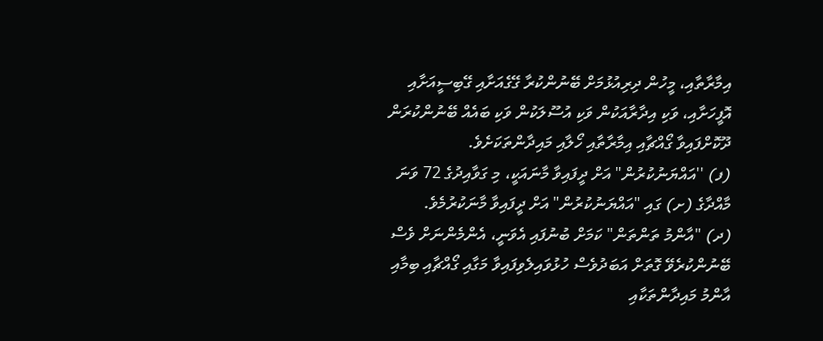އިމާރާތާއި، މީހުން ދިރިއުޅުމަށް ބޭނުންކުރާ ގޭގެއަށާއި ގޭބިސީއަށާއި އޮފީހަށާއި، ވަކި އިދާރާއަކުން ވަކި އުސޫލަކުން ވަކި ބައެއް ބޭނުންކުރަން ދޫކޮށްފައިވާ ގޯއްޗާއި އިމާރާތާއި ހޯލާއި މައިދާންތަކަށެވެ.
(ފ) ''އައްޔަނުކުރުން" އަށް ދީފައިވާ މާނައަކީ، މި ގަވާއިދުގެ 72 ވަނަ މާއްދާގެ (ށ) ގައި "އައްޔަނުކުރުން" އަށް ދީފައިވާ މާނަކުރުމެވެ.
(ދ) "އާންމު ތަންތަން" ކަމަށް ބުނުފައި އެވަނީ، އެންމެންނަށް ވެސް ބޭނުންކުރެވޭ ގޮތަށް އަބަދުވެސް ހުޅުވައިލެވިފައިވާ މަގާއި ގޯއްޗާއި ބިމާއި އާންމު މައިދާންތަކާއި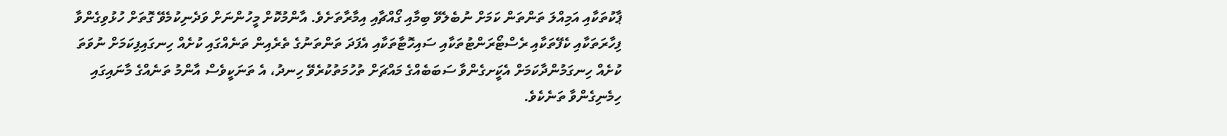ޕާކުތަކާއި އަމިއްލަ ތަންތަން ކަމަށް ނުބެލެވޭ ބިމާއި ގޯއްޗާއި އިމާރާތަށެވެ. އާންމުކޮށް މީހުންނަށް ވަދެނިކުމެވޭ ގޮތަށް ހުޅުވިގެންވާ ފިހާރަތަކާއި ކެފޭތަކާއި ރެސްޓޯރަންޓުތަކާއި ސައިހޮޓާތަކާއި އެފަދަ ތަންތަނުގެ ތެރެއިން ތަނެއްގައި ކުށެއް ހިނގައިފިކަމަށް ނުވަތަ ކުށެއް ހިނގަމުންދާކަމަށް އެކީަށގެންވާ ސަބަބެއްގެ މައްޗަށް ތުހުމަތުކުރެވޭ ހިނދު، އެ ތަނަކީވެސް އާންމު ތަނެއްގެ މާނައިގައި ހިމެނިގެންވާ ތަނެކެވެ.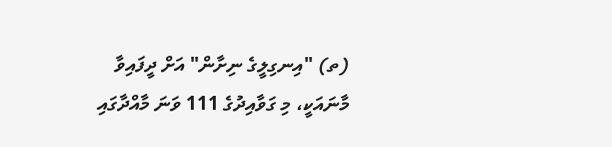(ތ) "އިނގިލީގެ ނިށާން" އަށް ދީފައިވާ މާނައަކީ، މި ގަވާއިދުގެ 111 ވަނަ މާއްދާގައި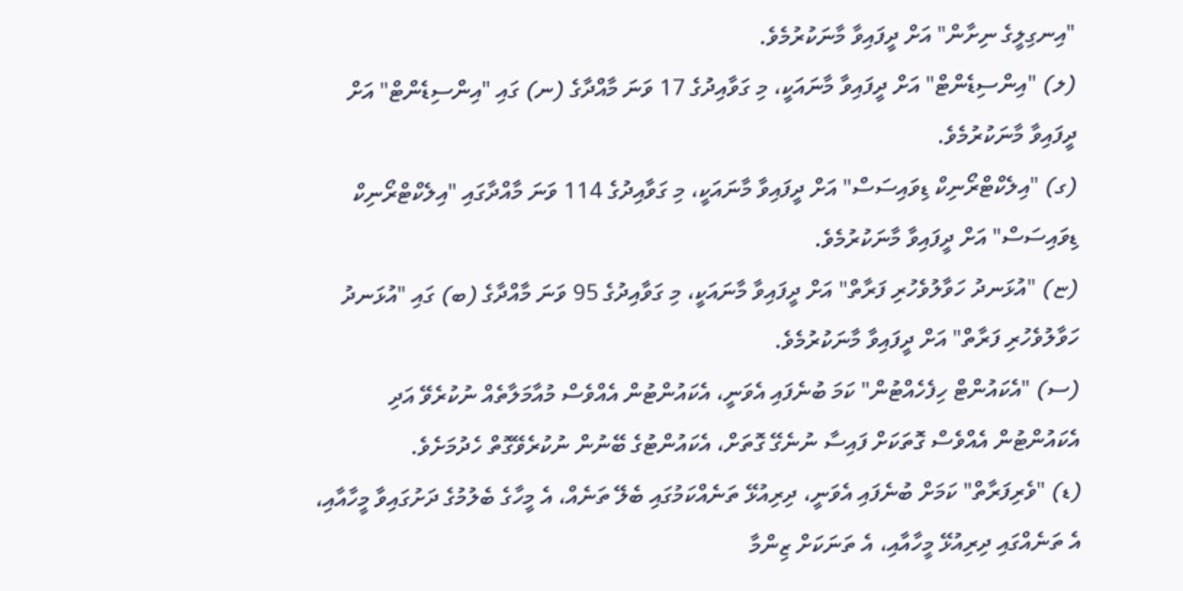"އިނގިލީގެ ނިށާން" އަށް ދީފައިވާ މާނަކުރުމެވެ.
(ލ) "އިންސިޑެންޓް" އަށް ދީފައިވާ މާނައަކީ، މި ގަވާއިދުގެ 17 ވަނަ މާއްދާގެ (ނ) ގައި "އިންސިޑެންޓް" އަށް ދީފައިވާ މާނަކުރުމެވެ.
(ގ) "އިލެކްޓްރޯނިކް ޑިވައިސަސް" އަށް ދީފައިވާ މާނައަކީ، މި ގަވާއިދުގެ 114 ވަނަ މާއްދާގައި "އިލެކްޓްރޯނިކް ޑިވައިސަސް" އަށް ދީފައިވާ މާނަކުރުމެވެ.
(ޏ) "އުޅަނދު ހަވާލުވެހުރި ފަރާތް" އަށް ދީފައިވާ މާނައަކީ، މި ގަވާއިދުގެ 95 ވަނަ މާއްދާގެ (ބ) ގައި "އުޅަނދު ހަވާލުވެހުރި ފަރާތް" އަށް ދީފައިވާ މާނަކުރުމެވެ.
(ސ) "އެކައުންޓް ހިފެހެއްޓުން" ކަމަ ބުނެފައި އެވަނީ، އެކައުންޓުން އެއްވެސް މުއާމަލާތެއް ނުކުރެވޭ އަދި އެކައުންޓުން އެއްވެސް ގޮތަކަށް ފައިސާ ނުނެގޭ ގޮތަށް، އެކައުންޓުގެ ބޭނުން ނުކުރެވޭގޮތް ހެދުމަށެވެ.
(ޑ) "ވެރިފަރާތް" ކަމަށް ބުނެފައި އެވަނީ، ދިރިއުޅޭ ތަނެއްކަމުގައި ބެލޭ ތަނެއް، އެ މީހާގެ ބެލުމުގެ ދަށުގައިވާ މީހާއާއި، އެ ތަނެއްގައި ދިރިއުޅޭ މީހާއާއި، އެ ތަނަކަށް ޒިންމާ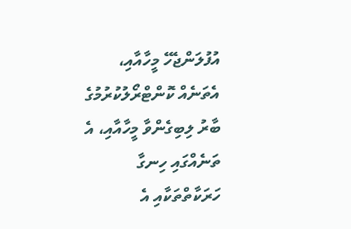އުފުލަންޖެހޭ މީހާއާއި، އެތަނެއް ކޮންޓްރޯލުކުރުމުގެ ބާރު ލިބިގެންވާ މީހާއާއި، އެ ތަނެއްގައި ހިނގާ ހަރަކާތްތަކާއި އެ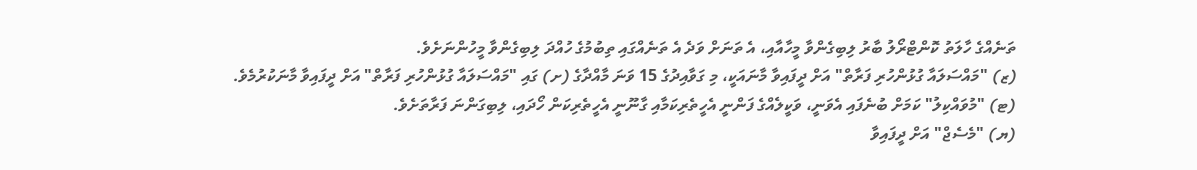ތަނެއްގެ ހާލަތު ކޮންޓްރޯލު ބާރު ލިބިގެންވާ މީހާއާއި، އެ ތަނަށް ވަދެ އެ ތަނެއްގައި ތިބުމުގެ ހުއްދަ ލިބިގެންވާ މީހުންނަށެވެ.
(ޒ) "މައްސަލައާ ގުޅުންހުރި ފަރާތް" އަށް ދީފައިވާ މާނައަކީ، މި ގަވާއިދުގެ 15 ވަނަ މާއްދާގެ (ށ) ގައި "މައްސަލައާ ގުޅުންހުރި ފަރާތް" އަށް ދީފައިވާ މާނަކުރުމެވެ.
(ޓ) "މުވައްކިލު" ކަމަށް ބުނެފައި އެވަނީ، ވަކީލެއްގެ ފަންނީ އެހީތެރިކަމާއި ގާނޫނީ އެހީތެރިކަން ހޯދައި، ލިބިގަންނަ ފަރާތަށެވެ.
(ޔ) "މެސެޖް" އަށް ދީފައިވާ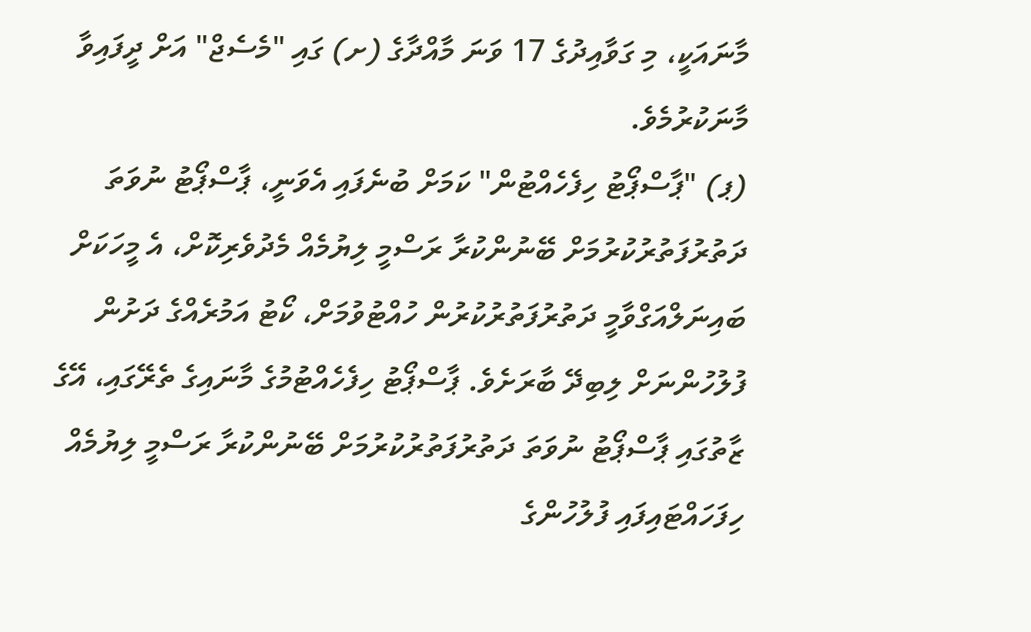މާނައަކީ، މި ގަވާއިދުގެ 17 ވަނަ މާއްދާގެ (ށ) ގައި "މެސެޖް" އަށް ދީފައިވާ މާނަކުރުމެވެ.
(ޕ) "ޕާސްޕޯޓު ހިފެހެއްޓުން" ކަމަށް ބުނެފައި އެވަނީ، ޕާސްޕޯޓު ނުވަތަ ދަތުރުފަތުރުކުރުމަށް ބޭނުންކުރާ ރަސްމީ ލިޔުމެއް މެދުވެރިކޮށް، އެ މީހަކަށް ބައިނަލްއަގްވާމީ ދަތުރުފަތުރުކުރުން ހުއްޓުވުމަށް، ކޯޓު އަމުރެއްގެ ދަށުން ފުލުހުންނަށް ލިބިދޭ ބާރަށެވެ. ޕާސްޕޯޓު ހިފެހެއްޓުމުގެ މާނައިގެ ތެރޭގައި، އޭގެ ޒާތުގައި ޕާސްޕޯޓު ނުވަތަ ދަތުރުފަތުރުކުރުމަށް ބޭނުންކުރާ ރަސްމީ ލިޔުމެއް ހިފަހައްޓައިފައި ފުލުހުންގެ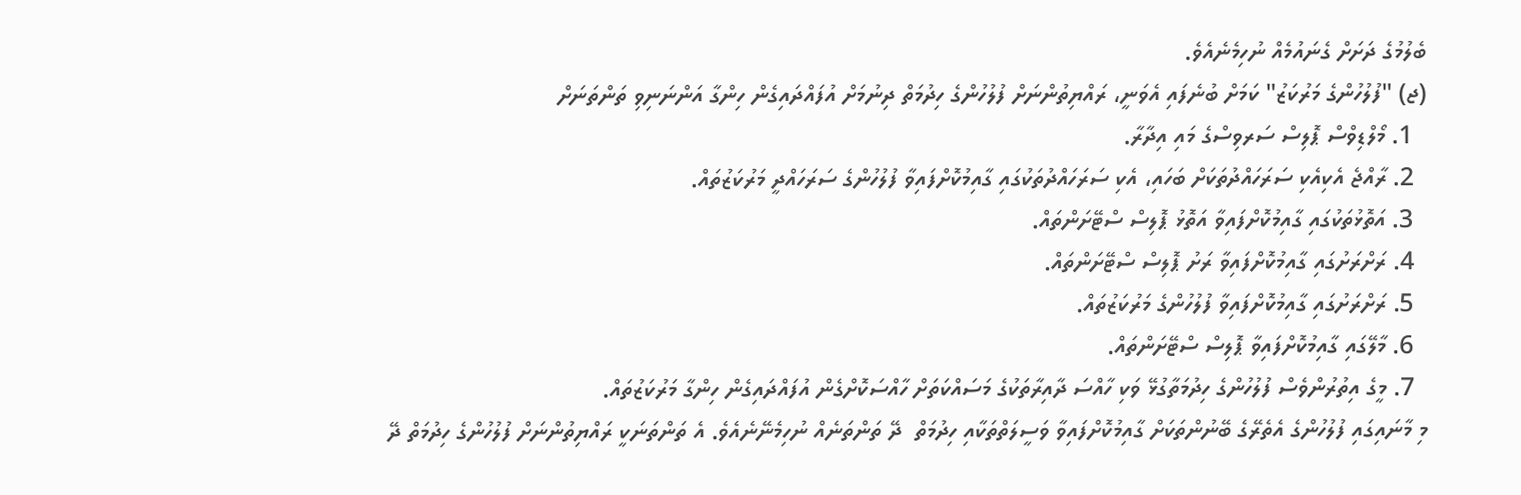ބެލުމުގެ ދަށަށް ގެނައުމެއް ނުހިމެނެއެވެ.
(ޖ) "ފުލުހުންގެ މަރުކަޒު" ކަމަށް ބުނެފައި އެވަނީ، ރައްޔިތުންނަށް ފުލުހުންގެ ހިދުމަތް ދިނުމަށް އުފައްދައިގެން ހިންގާ އަންނަނިވި ތަންތަނަށް
  1. މޯލްޑިވްސް ޕޮލިސް ސަރވިސްގެ މައި އިދާރާ.
  2. ރާއްޖެ އެކިއެކި ސަރަހައްދުތަކަށް ބަހައި، އެކި ސަރަހައްދުތަކުގައި ގާއިމުކޮށްފައިވާ ފުލުހުންގެ ސަރަހައްދީ މަރުކަޒުތައް.
  3. އަތޮޅުތަކުގައި ގާއިމުކޮށްފައިވާ އަތޮޅު ޕޮލިސް ސްޓޭށަންތައް.
  4. ރަށްރަށުގައި ގާއިމުކޮށްފައިވާ ރަށު ޕޮލިސް ސްޓޭށަންތައް.
  5. ރަށްރަށުގައި ގާއިމުކޮށްފައިވާ ފުލުހުންގެ މަރުކަޒުތައް.
  6. މާލޭގައި ގާއިމުކޮށްފައިވާ ޕޮލިސް ސްޓޭށަންތައް.
  7. މީގެ އިތުރުންވެސް ފުލުހުންގެ ހިދުމަތާގުޅޭ ވަކި ހާއްސަ ދާއިރާތަކުގެ މަސައްކަތަށް ހާއްސަކޮށްގެން އުފައްދައިގެން ހިންގާ މަރުކަޒުތައް.
މި މާނައިގައި ފުލުހުންގެ އެތެރޭގެ ބޭނުންތަކަށް ގާއިމުކޮށްފައިވާ ވަސީލަތްތަކާއި ހިދުމަތް  ދޭ ތަންތަނެއް ނުހިމެނޭނެއެވެ. އެ ތަންތަނަކީ ރައްޔިތުންނަށް ފުލުހުންގެ ހިދުމަތް ދޭ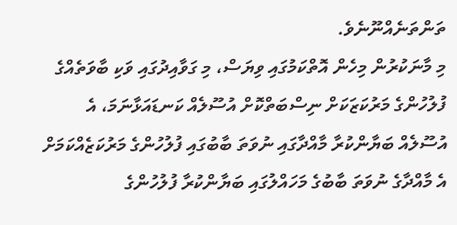ތަންތަނެއްނޫނެވެ.
މި މާނަކުރުން މިހެން އޮތްކަމުގައި ވިޔަސް، މި ގަވާއިދުގައި ވަކި ބާވަތެއްގެ ފުލުހުންގެ މަރުކަޒަކަށް ނިސްބަތްކޮށް އުސޫލެއް ކަނޑައަޅާނަމަ، އެ އުސޫލެއް ބަޔާންކުރާ މާއްދާގައި ނުވަތަ ބާބުގައި ފުލުހުންގެ މަރުކަޒެއްކަމަށް އެ މާއްދާގެ ނުވަތަ ބާބުގެ މަހައްލުގައި ބަޔާންކުރާ ފުލުހުންގެ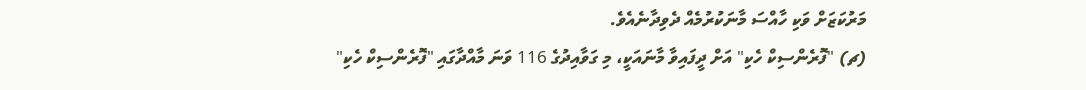މަރުކަޒަށް ވަކި ހާއްސަ މާނަކުރުމެއް ދެވިދާނެއެވެ.
(ޗ) "ފޮރެންސިކް ހެކި" އަށް ދީފައިވާ މާނައަކީ، މި ގަވާއިދުގެ 116 ވަނަ މާއްދާގައި "ފޮރެންސިކް ހެކި"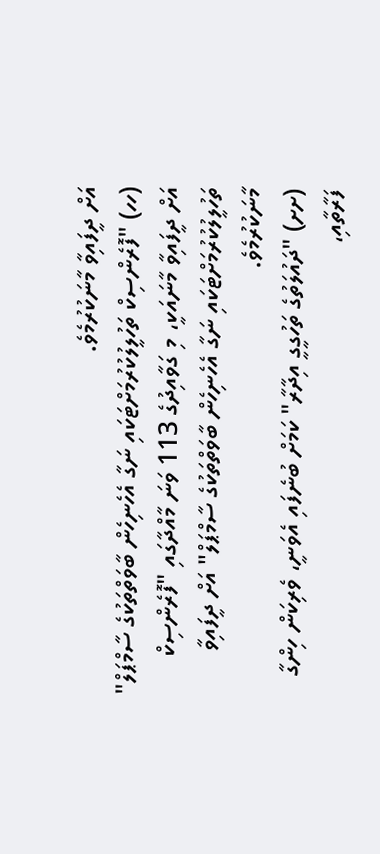އަށް ދީފައިވާ މާނަކުރުމެވެ.
(ހހ) "ފޮރެންސިކް ތަހުލީލުކުރުމަށްޓަކައި ނަގާ އެހެނިހެން ބާވަތްތަކުގެ ސާމްޕަލް" އަށް ދީފައިވާ މާނައަކީ، މި ގަވާއިދުގެ 113 ވަނަ މާއްދާގައި "ފޮރެންސިކް ތަހުލީލުކުރުމަށްޓަކައި ނަގާ އެހެނިހެން ބާވަތްތަކުގެ ސާމްޕަލް" އަށް ދީފައިވާ މާނަކުރުމެވެ.
(ށށ) "ދައުލަތުގެ ތަހުގީގީ އިދާރާ" ކަމަށް ބުނެފައި އެވަނީ، ވެރިކަން ހިންގާ ފަރާތާއި،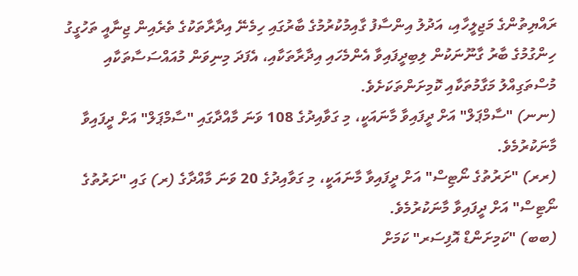ރައްޔިތުންގެ މަޖިލީހާއި، އަދުލު އިންސާފު ގާއިމުކުރުމުގެ ބާރުގައި ހިމެނޭ އިދާރާތަކުގެ ތެރެއިން ޖިނާއީ ތަހުގީގު ހިންގުމުގެ ބާރު ގާނޫނަކުން ލިބިދީފައިވާ އެންމެހައި އިދާރާތަކާއި، އެފަދަ މިނިވަން މުއައްސަސާތަކާއި މުސްތަގިއްލު މަގާމުތަކާއި ކޮމިށަންތަކަށެވެ.
(ނނ) "ސާމްޕަލް" އަށް ދީފައިވާ މާނައަކީ، މި ގަވާއިދުގެ 108 ވަނަ މާއްދާގައި "ސާމްޕަލް" އަށް ދީފައިވާ މާނަކުރުމެވެ.
(ރރ) "ށަރުތުގެ ނޯޓިސް" އަށް ދީފައިވާ މާނައަކީ، މި ގަވާއިދުގެ 20 ވަނަ މާއްދާގެ (ރ) ގައި "ށަރުތުގެ ނޯޓިސް" އަށް ދީފައިވާ މާނަކުރުމެވެ.
(ބބ) "ކަމިށަންޑް އޮފިސަރ" ކަމަށް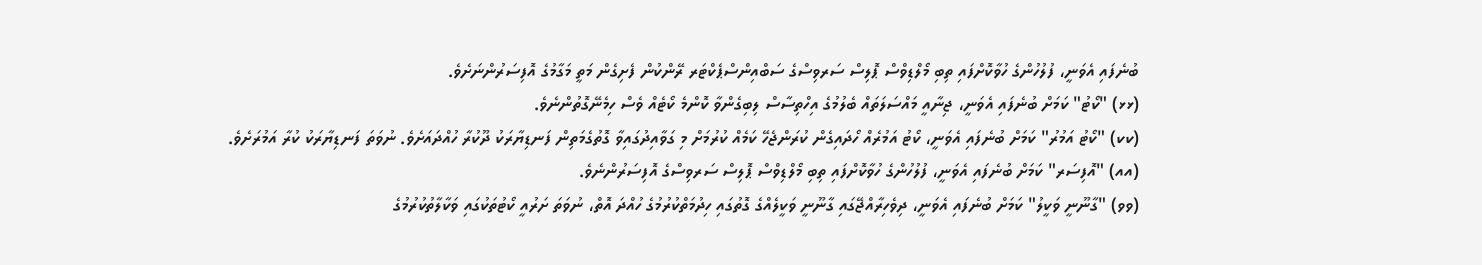ބުނެފައި އެވަނީ، ފުލުހުންގެ ހުވާކޮށްފައި ތިބި މޯލްޑިވްސް ޕޮލިސް ސަރވިސްގެ ސަބްއިންސްޕެކްޓަރ ރޭންކުން ފެށިގެން މަތީ މަގާމުގެ އޮފިސަރުންނަށެވެ.
(ޅޅ) "ކޯޓު" ކަމަށް ބުނެފައި އެވަނީ، ޖިނާއީ މައްސަލަތައް ބެލުމުގެ އިހްތިސާސް ލިބިގެންވާ ކޮންމެ ކޯޓެއް ވެސް ހިމެނޭގޮތުންނެވެ.
(ކކ) "ކޯޓު އަމުރު" ކަމަށް ބުނެފައި އެވަނީ، ކޯޓު އަމުރެއް ހޯދައިގެން ކުރަންޖެހޭ ކަމެއް ކުރުމަށް މި ގަވާއިދުގައިވާ ގޮތުގެމަތިން ފަނޑިޔާރަކު ދޫކުރާ ހުއްދައަށެވެ. ނުވަތަ ފަނޑިޔާރަކު ކުރާ އަމުރަށެވެ.
(އއ) "އޮފިސަރ" ކަމަށް ބުނެފައި އެވަނީ، ފުލުހުންގެ ހުވާކޮށްފައި ތިބި މޯލްޑިވްސް ޕޮލިސް ސަރވިސްގެ އޮފިސަރުންނެވެ.
(ވވ) "ގާނޫނީ ވަކީލު" ކަމަށް ބުނެފައި އެވަނީ، ދިވެހިރާއްޖޭގައި ގާނޫނީ ވަކީލެއްގެ ގޮތުގައި ހިދުމަތްކުރުމުގެ ހުއްދަ އޮތް، ނުވަތަ ށަރުއީ ކޯޓުތަކުގައި ވަކާލާތުކުރުމުގެ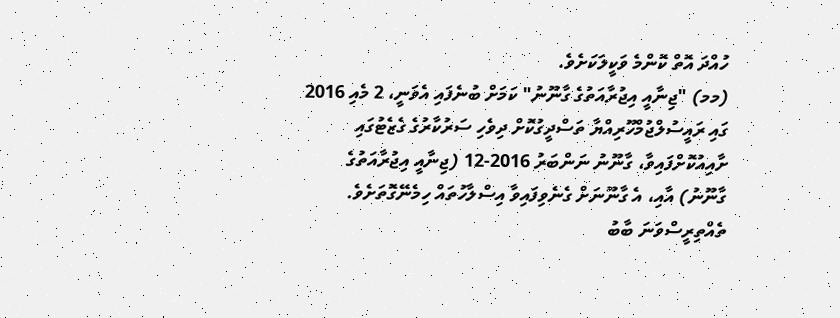ހުއްދަ އޮތް ކޮންމެ ވަކީލަކަށެވެ.
(މމ) "ޖިނާއީ އިޖުރާއަތުގެ ގާނޫނު" ކަމަށް ބުނެފައި އެވަނީ، 2 މެއި 2016 ގައި ރައީސުލްޖުމްހޫރިއްޔާ ތަސްދީގުކޮށް ދިވެހި ސަރުކާރުގެ ގެޒެޓުގައި ށާއިއުކޮށްފައިވާ، ގާނޫނު ނަންބަރު 2016-12 (ޖިނާއީ އިޖުރާއަތުގެ ގާނޫނު) އާއި، އެ ގާނޫނަށް ގެނެވިފައިވާ އިސްލާހުތައް ހިމެނޭގޮތަށެވެ.
ތެއްތިރީސްވަނަ ބާބު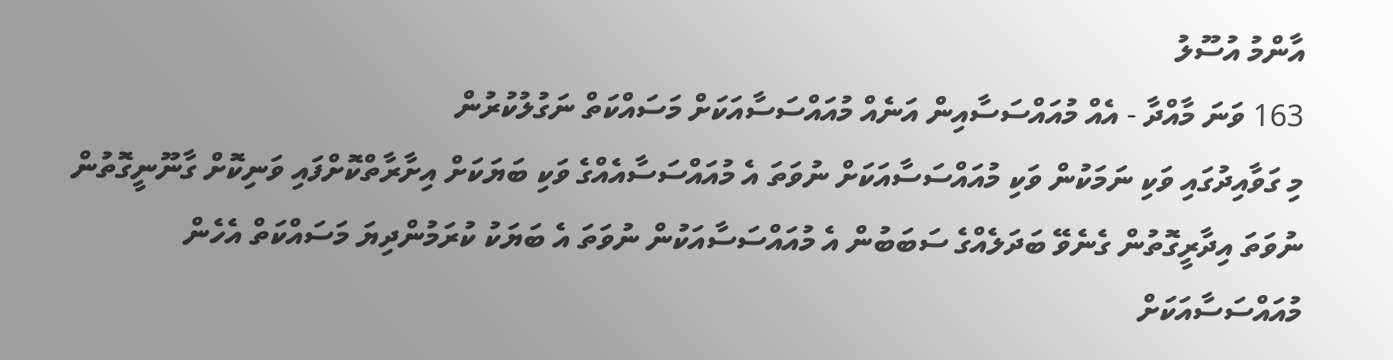އާންމު އުސޫލު
163 ވަނަ މާއްދާ - އެއް މުއައްސަސާއިން އަނެއް މުއައްސަސާއަކަށް މަސައްކަތް ނަގުލުކުރުން
މި ގަވާއިދުގައި ވަކި ނަމަކުން ވަކި މުއައްސަސާއަކަށް ނުވަތަ އެ މުއައްސަސާއެއްގެ ވަކި ބަޔަކަށް އިށާރާތްކޮށްފައި ވަނިކޮށް ގާނޫނީގޮތުން ނުވަތަ އިދާރީގޮތުން ގެނެވޭ ބަދަލެއްގެ ސަބަބުން އެ މުއައްސަސާއަކުން ނުވަތަ އެ ބަޔަކު ކުރަމުންދިޔަ މަސައްކަތް އެހެން މުއައްސަސާއަކަށް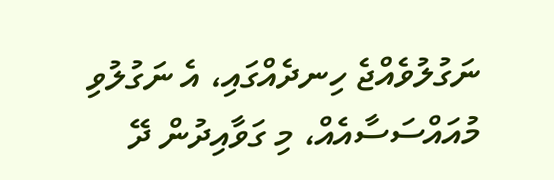ނަގުލުވެއްޖެ ހިނދެއްގައި، އެ ނަގުލުވި މުއައްސަސާއެއް، މި ގަވާއިދުން ދޭ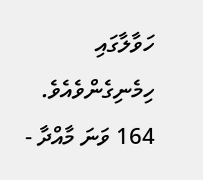ހަވާލާގައި ހިމެނިގެންވެއެވެ.
164 ވަނަ މާއްދާ -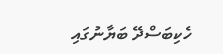ހެކިބަސްދޭ ބަޔާނުގައި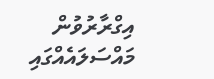އިގްރާރުވުން
މައްސަލައެއްގައި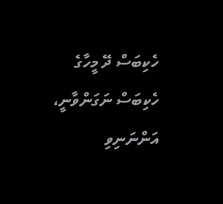ހެކިބަސް ދޭ މީހާގެ ހެކިބަސް ނަގަންވާނީ، އަންނަނިވި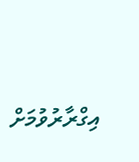އިގްރާރުވުމަށް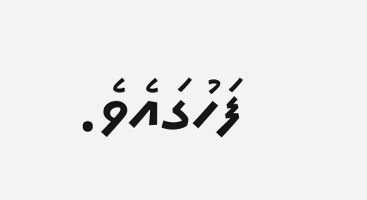ފަހުގައެވެ.